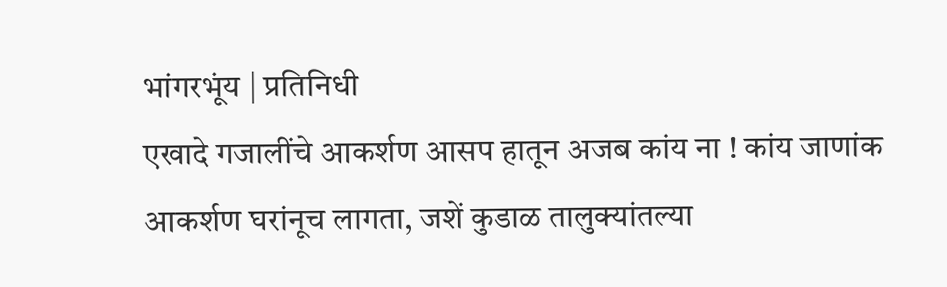भांगरभूंय | प्रतिनिधी
एखादे गजालींचे आकर्शण आसप हातून अजब कांय ना ! कांय जाणांक आकर्शण घरांनूच लागता, जशें कुडाळ तालुक्यांतल्या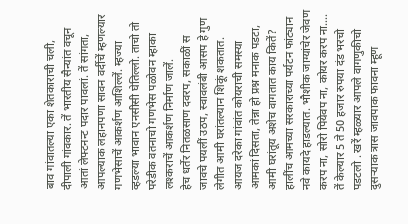बाव गांवातल्या एका शेतकाराची चली, दीपाली गांवकार. तें भारतीय सैन्यांत वचून आतां लेफ्टनन्ट पदार पावलां. तें सांगता, आपल्याक लहानपणा सावन वर्दीचें म्हणल्यार गणभेसाचें आकर्शण आशिल्लें. म्हज्या व्हडल्या भावान एनसीसी घेतिल्लो. ताचो तो परेडीक वतनाचो गणभेस पळोवन म्हाका लश्कराचें आकर्शण निर्माण जालें.
हेच धर्तेर नितळसाण दवरप, सकाळीं स जावचे पयलीं उठप, स्वावलंबी आसप हे गुण लेगीत आमी घरांतल्यान शिकूं शकतात. आयज दरेका गांवांत कोयराची समस्या आमकां दिसता, तेन्ना हो प्रश्न मनाक पडटा, आमी घरांतूय अशेच वागतात काय कितें? हालींच आमच्या सरकाराच्या पर्यटन फांट्यान नवे कायदे हाडल्यात. भौशीक जाग्यांचेर जेवण करप ना, सोरो पियेवप ना, कोयर करप ना…. तें केल्यार 5 ते 50 हजार रुपया दंड भरचो पडटलो . खरें म्हळ्यार आपले वागणुकीचो दुसऱ्याक त्रास जावपाक फावना म्हूण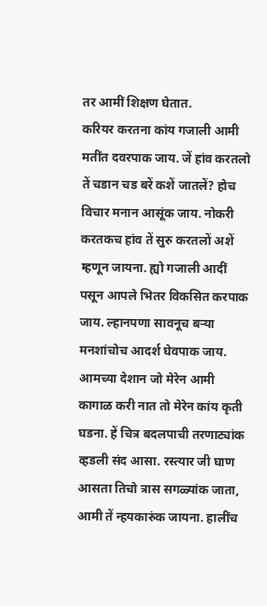तर आमीं शिक्षण घेतात.
करियर करतना कांय गजाली आमी मतींत दवरपाक जाय. जें हांव करतलो तें चडान चड बरें कशें जातलें? होच विचार मनान आसूंक जाय. नोकरी करतकच हांव तें सुरु करतलों अशें म्हणून जायना. ह्यो गजाली आदीं पसून आपले भितर विकसित करपाक जाय. ल्हानपणा सावनूच बऱ्या मनशांचोच आदर्श घेवपाक जाय. आमच्या देशान जो मेरेन आमी कागाळ करी नात तो मेरेन कांय कृती घडना. हें चित्र बदलपाची तरणाट्यांक व्हडली संद आसा. रस्त्यार जी घाण आसता तिचो त्रास सगळ्यांक जाता, आमी तें न्हयकारुंक जायना. हालींच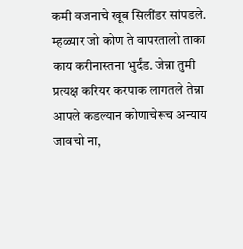कमी वजनाचे खूब सिलींडर सांपडले. म्हळ्यार जो कोण ते वापरतालो ताका काय करीनास्तना भुर्दंड. जेन्ना तुमी प्रत्यक्ष करियर करपाक लागतले तेन्ना आपले कडल्यान कोणाचेरूच अन्याय जावचो ना,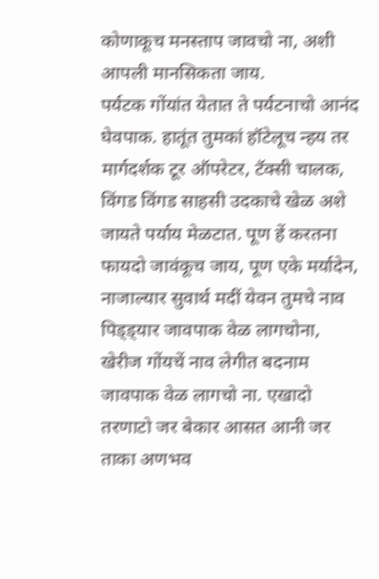कोणाकूच मनस्ताप जावचो ना, अशी आपली मानसिकता जाय.
पर्यटक गोंयांत येतात ते पर्यटनाचो आनंद घेवपाक. हातूंत तुमकां हॉटेलूच न्हय तर मार्गदर्शक टूर ऑपरेटर, टॅक्सी चालक, विंगड विंगड साहसी उदकाचे खेळ अशे जायते पर्याय मेळटात. पूण हें करतना फायदो जावंकूच जाय, पूण एके मर्यादेन, नाजाल्यार सुवार्थ मदीं येवन तुमचे नाव पिड्ड्यार जावपाक वेळ लागचोना, खेरीज गोंयचें नाव लेगीत बदनाम जावपाक वेळ लागचो ना. एखादो तरणाटो जर बेकार आसत आनी जर ताका अणभव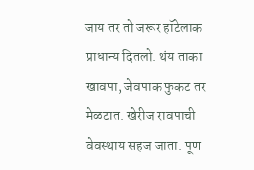जाय तर तो जरूर हॉटेलाक प्राधान्य दितलो. थंय ताका खावपा, जेवपाक फुकट तर मेळटात. खेरीज रावपाची वेवस्थाय सहज जाता. पूण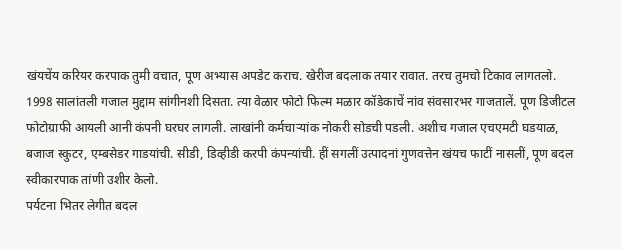खंयचेंय करियर करपाक तुमी वचात, पूण अभ्यास अपडेट कराच. खेरीज बदलाक तयार रावात. तरच तुमचो टिकाव लागतलो. 1998 सालांतली गजाल मुद्दाम सांगीनशी दिसता. त्या वेळार फोटो फिल्म मळार कॉडेकाचें नांव संवसारभर गाजतालें. पूण डिजीटल फोटोग्राफी आयली आनी कंपनी घरघर लागली. लाखांनी कर्मचाऱ्यांक नोकरी सोडची पडली. अशीच गजाल एचएमटी घडयाळ, बजाज स्कुटर, एम्बसेडर गाडयांची. सीडी, डिव्हीडी करपी कंपन्यांची. हीं सगलीं उत्पादनां गुणवत्तेन खंयच फाटीं नासलीं, पूण बदल स्वीकारपाक तांणी उशीर केलो.
पर्यटना भितर लेगीत बदल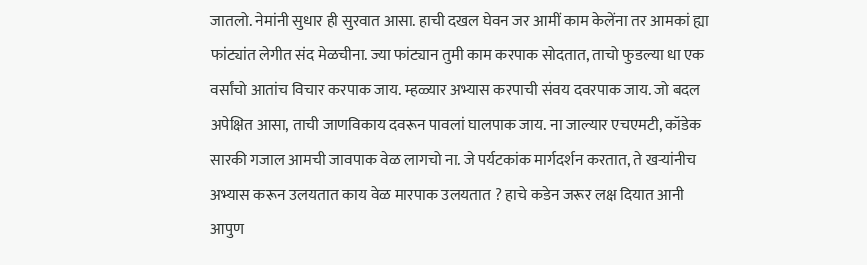जातलो. नेमांनी सुधार ही सुरवात आसा. हाची दखल घेवन जर आमीं काम केलेंना तर आमकां ह्या फांट्यांत लेगीत संद मेळचीना. ज्या फांट्यान तुमी काम करपाक सोदतात, ताचो फुडल्या धा एक वर्सांचो आतांच विचार करपाक जाय. म्हळ्यार अभ्यास करपाची संवय दवरपाक जाय. जो बदल अपेक्षित आसा, ताची जाणविकाय दवरून पावलां घालपाक जाय. ना जाल्यार एचएमटी, कॉडेक सारकी गजाल आमची जावपाक वेळ लागचो ना. जे पर्यटकांक मार्गदर्शन करतात, ते खऱ्यांनीच अभ्यास करून उलयतात काय वेळ मारपाक उलयतात ? हाचे कडेन जरूर लक्ष दियात आनी आपुण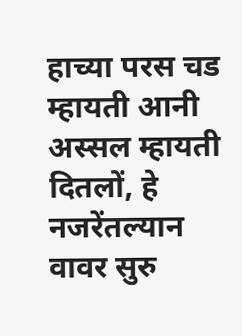हाच्या परस चड म्हायती आनी अस्सल म्हायती दितलों, हे नजरेंतल्यान वावर सुरु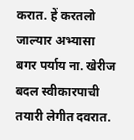करात. हें करतलो जाल्यार अभ्यासा बगर पर्याय ना. खेरीज बदल स्वीकारपाची तयारी लेगीत दवरात.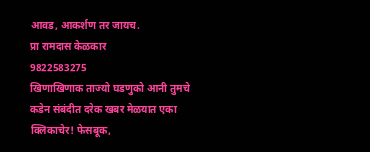आवड, आकर्शण तर जायच.
प्रा रामदास केळकार
9822583275
खिणाखिणाक ताज्यो घडणुको आनी तुमचे कडेन संबंदीत दरेक खबर मेळयात एका क्लिकाचेर! फेसबूक,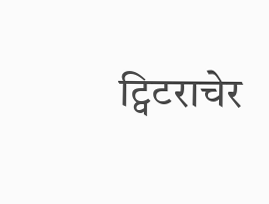ट्विटराचेर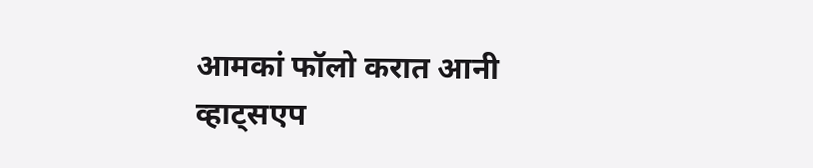आमकां फॉलो करात आनी व्हाट्सएप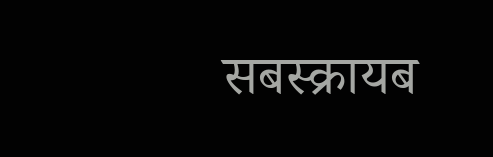सबस्क्रायब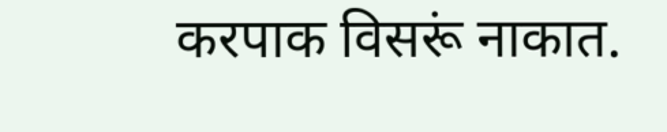करपाक विसरूं नाकात.